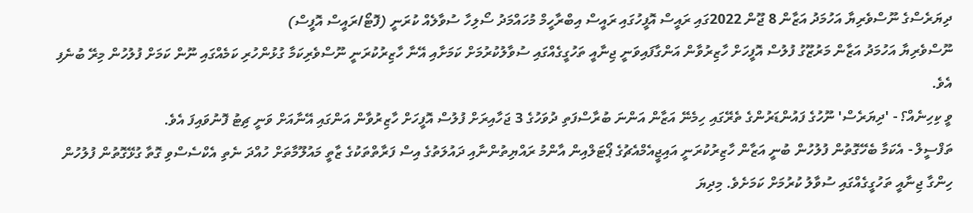ދިޔަރެސްގެ ނޫސްވެރިޔާ އަހުމަދު އަޒާން 8 ޖޫން 2022ގައި ރައީސް އޮފީހުގައި ރައީސް އިބްރާހީމް މުހައްމަދު ސޯލިހާ ސުވާލެއް ކުރަނީ (ފޮޓޯ/ރައީސް އޮފީސް)
ނޫސްވެރިޔާ އަހުމަދު އަޒާން މަރުޒޫގު ފުލުސް އޮފީހަށް ހާޒިރުވާން އަންގާފައިވަނީ ޖިނާއީ ތަހުގީގެއްގައި ސުވާލުކުރުމަށް ކަމަށާއި އޭނާ ހާޒިރުކުރަނީ ނޫސްވެރިކަމާ ގުޅުންހުރި ކަމެއްގައި ނޫން ކަމަށް ފުލުހުން މިރޭ ބުނެފި އެވެ.
ވީ ކިހިނެއް؟ - 'ދިޔަރެސް' ނޫހުގެ ފައުންޑަރުންގެ ތެރޭގައި ހިމެނޭ އަޒާން އަންނަ ބުރާސްފަތި ދުވަހުގެ 3 ޖަހާއިރަށް ފުލުސް އޮފީހަށް ހާޒިރުވާން އަންގައި އޭނާއަށް ވަނީ ޗިޓު ފޮނުވައިފަ އެވެ.
ތަފްސީލް - އެކަމާ ބެހޭގޮތުން ފުލުހުން ބުނީ އަޒާން ހާޒިރުކުރަނީ އައިޖީއެމްއެޗުގެ ޕޯޓަލްއިން އާންމު ރައްޔިތުންނާއި ދައުލަތުގެ އިސް ފަރާތްތަކުގެ ޒާތީ މައުލޫމާތަށް ހުއްދަ ނެތި އެކްސެސްވި ގޮތާ ގުޅޭގޮތުން ފުލުހުން ހިންގާ ޖިނާއީ ތަހުގީގެއްގައި ސުވާލު ކުރުމަށް ކަމަށެވެ. މިދިޔަ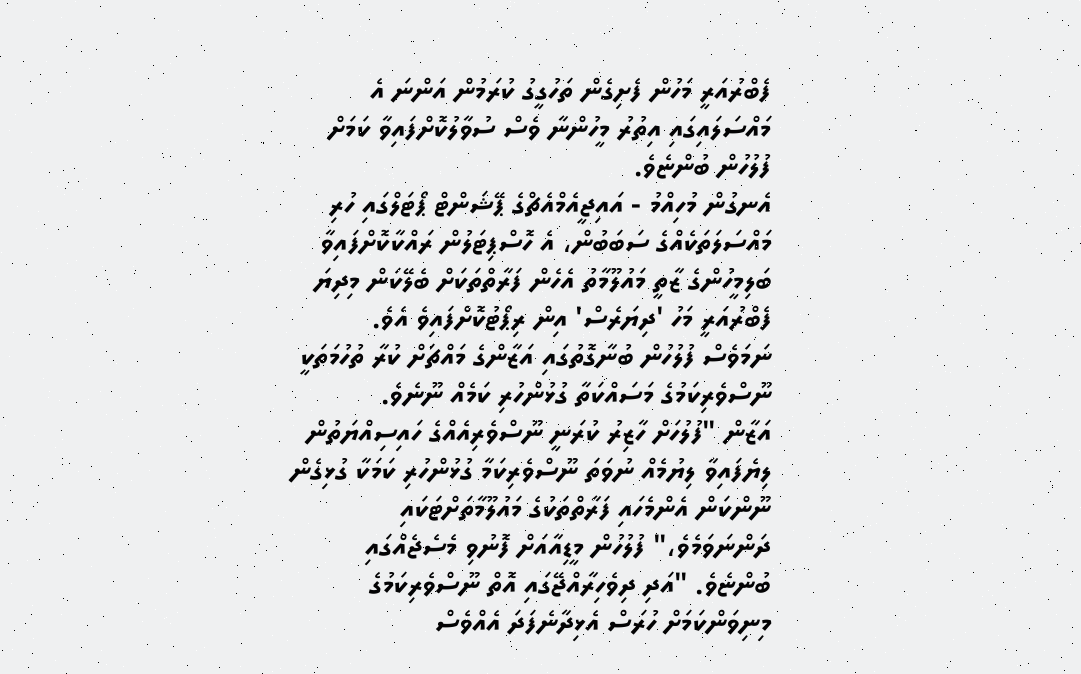ފެބްރުއަރީ މަހުން ފެށިގެން ތަހުގީގު ކުރަމުން އަންނަ އެ މައްސަލައިގައި އިތުރު މީހުންނާ ވެސް ސުވާލުކޮށްފައިވާ ކަމަށް ފުލުހުން ބުންޏެވެ.
އެނގުން މުހިއްމު - އައިޖީއެމްއެޗްގެ ޕޭޝަންޓް ޕޯޓަލްގައި ހުރި މައްސަލަތަކެއްގެ ސަބަބުން، އެ ހޮސްޕިޓަލުން ރައްކާކޮށްފައިވާ ބަލިމީހުންގެ ޒާތީ މައުލޫމާތު އެހެން ފަރާތްތަކަށް ބެލޭކަން މިދިޔަ ފެބްރުއަރީ މަހު 'ދިޔަރެސް' އިން ރިޕޯޓުކޮށްފައިވެ އެވެ.
ނަމަވެސް ފުލުހުން ބުނާގޮތުގައި އަޒާންގެ މައްޗަށް ކުރާ ތުހުމަތަކީ ނޫސްވެރިކަމުގެ މަސައްކަތާ ގުޅުންހުރި ކަމެއް ނޫނެވެ.
އަޒާން "ފުލުހަށް ހާޒިރު ކުރަނީ ނޫސްވެރިއެއްގެ ހައިސިއްޔަތުން ލިޔެފައިވާ ލިޔުމެއް ނުވަތަ ނޫސްވެރިކަމާ ގުޅުންހުރި ކަމަކާ ގުޅިގެން ނޫންކަން އެންމެހައި ފަރާތްތަކުގެ މައުލޫމާތަށްޓަކައި ދަންނަވަމެވެ،" ފުލުހުން މީޑިއާއަށް ފޮނުވި މެސެޖެއްގައި ބުންޏެވެ. "އަދި ދިވެހިރާއްޖޭގައި އޮތް ނޫސްވެރިކަމުގެ މިނިވަންކަމަށް ހުރަސް އެޅިދާނެފަދަ އެއްވެސް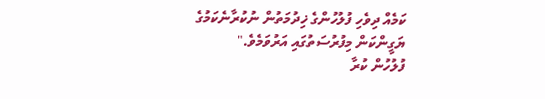ކަމެއް ދިވެހި ފުލުހުންގެ ޚިދުމަތުން ނުކުރާނެކަމުގެ ޔަގީންކަން މިފުރުސަތުގައި އަރުވަމެވެ."
ފުލުހުން ކުރާ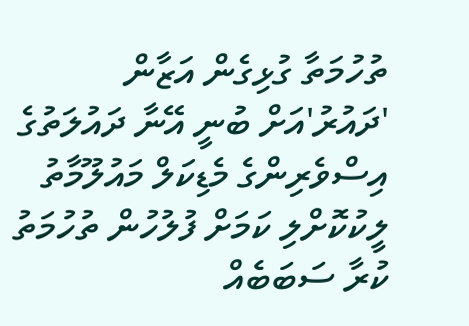ތުހުމަތާ ގުޅިގެން އަޒާން 'ދައުރު'އަށް ބުނީ އޭނާ ދައުލަތުގެ އިސްވެރިންގެ މެޑިކަލް މައުލޫމާތު ލީކުކޮށްލި ކަމަށް ފުލުހުން ތުހުމަތު ކުރާ ސަބަބެއް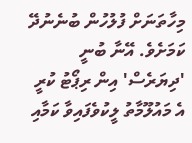މިހާތަނަށް ފުލުހުން ބުނެނުދޭ ކަމަށެވެ. އޭނާ ބުނީ 'ދިޔަރެސް' އިން ރިޕޯޓު ކުރީ އެ މައުލޫމާތު ލީކުވެފައިވާ ކަމާއި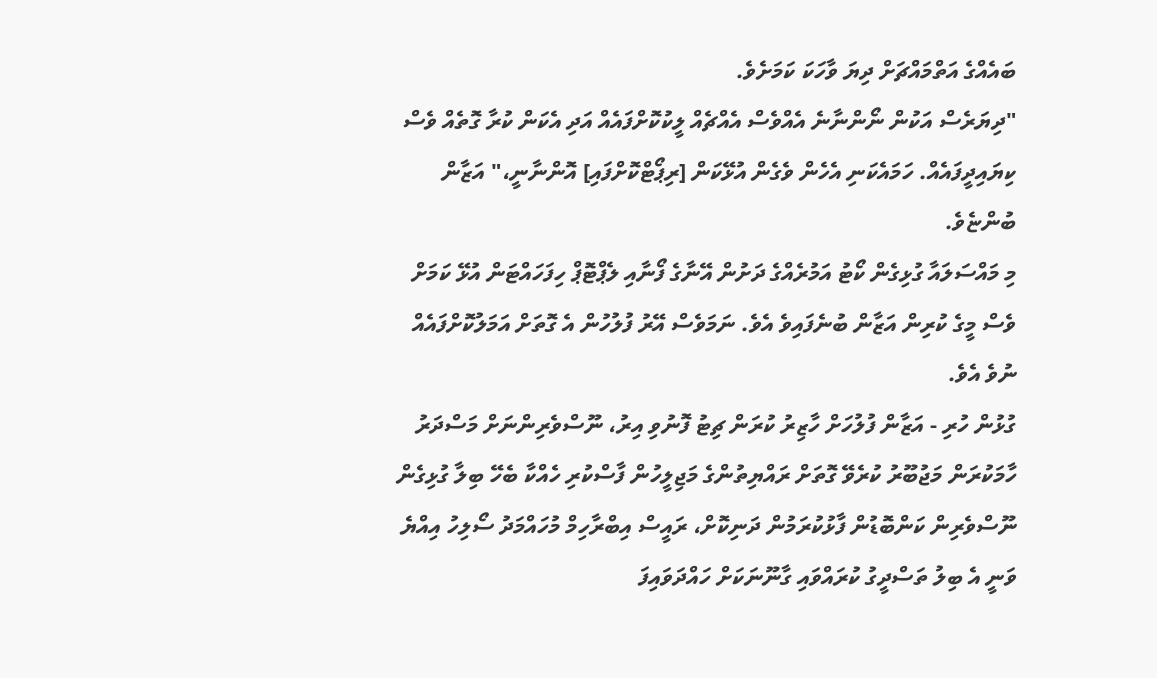ބައެއްގެ އަތްމައްޗަށް ދިޔަ ވާހަކަ ކަމަށެވެ.
"ދިޔަރެސް އަކުން ނޯންނާނެ އެއްވެސް އެއްޗެއް ލީކުކޮށްފައެއް އަދި އެކަން ކުރާ ގޮތެއް ވެސް ކިޔައިދީފައެއް. ހަމައެކަނި އެހެން ވެގެން އުޅޭކަން [ރިޕޯޓްކޮށްފައި] އޮންނާނީ،" އަޒާން ބުންޏެވެ.
މި މައްސަލައާ ގުޅިގެން ކޯޓު އަމުރެއްގެ ދަށުން އޭނާގެ ފޯނާއި ލެޕްޓޮޕް ހިފަހައްޓަން އުޅޭ ކަމަށް ވެސް މީގެ ކުރިން އަޒާން ބުނެފައިވެ އެވެ. ނަމަވެސް އޭރު ފުލުހުން އެ ގޮތަށް އަމަލުކޮށްފައެއް ނުވެ އެވެ.
ގުޅުން ހުރި - އަޒާން ފުލުހަށް ހާޒިރު ކުރަން ޗިޓު ފޮނުވި އިރު، ނޫސްވެރިންނަށް މަސްދަރު ހާމަކުރަން މަޖުބޫރު ކުރެވޭ ގޮތަށް ރައްޔިތުންގެ މަޖިލީހުން ފާސްކުރި ހެއްކާ ބެހޭ ބިލާ ގުޅިގެން ނޫސްވެރިން ކަންބޮޑުން ފާޅުކުރަމުން ދަނިކޮށް، ރައީސް އިބްރާހިމް މުހައްމަދު ސޯލިހު އިއްޔެ ވަނީ އެ ބިލު ތަސްދީގު ކުރައްވައި ގާނޫނަކަށް ހައްދަވައިފަ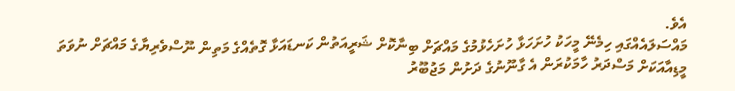އެވެ.
މައްސަލައެއްގައި ހިމެނޭ މީހަކު ހުށަހަޅާ ހުށަހެޅުމުގެ މައްޗަށް ބިނާކޮށް ޝަރީއަތުން ކަނޑައަޅާ ގޮތެއްގެ މަތިން ނޫސްވެރިޔާގެ މައްޗަށް ނުވަތަ މީޑިއާއަކަށް މަސްދަރު ހާމަކުރަން އެ ގާނޫނުގެ ދަށުން މަޖުބޫރު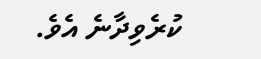ކުރެވިދާނެ އެވެ.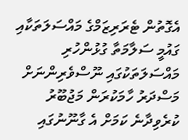އެގޮތުން ޓެރަރިޒަމްގެ މައްސަލަތަކާއި ގައުމީ ސަލާމަތާ ގުޅުންހުރި މައްސަލަތަކުގައި ނޫސްވެރިންނަށް މަސްދަރު ހާމަކުރަން މަޖުބޫރު ކުރެވިދާނެ ކަމަށް އެ ގާނޫނުގައި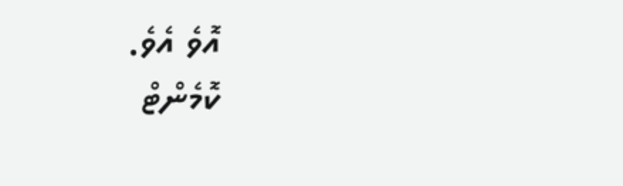އޮވެ އެވެ.
ކޮމެންޓް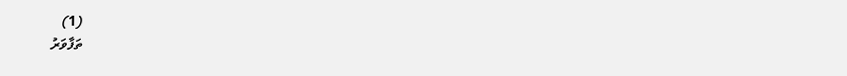(1)
ތަފާވަރު